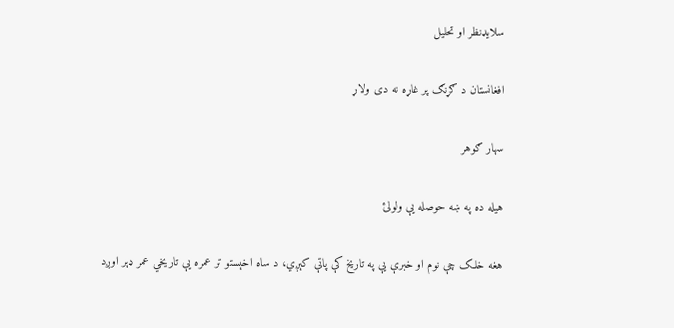سلايډنظر او تحلیل

افغانستان د ګړنګ پر غاړه نه دی ولاړ

سهار ګوهر

هيله ده په ښه حوصله یې ولولئ

هغه خلک چې نوم او خبرې یې په تاریخ کې پاتې کېږي، د ساه اخېستو تر عمره یې تاریخي عمر ډېر اوږد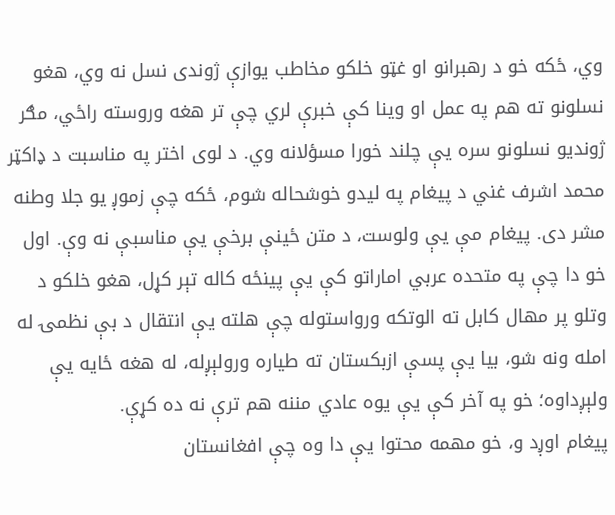وي، ځکه خو د رهبرانو او غټو خلکو مخاطب یوازې ژوندی نسل نه وي، هغو نسلونو ته هم په عمل او وینا کې خبرې لري چې تر هغه وروسته راځي، مګر ژوندیو نسلونو سره یې چلند خورا مسؤلانه وي. د لوی اختر په مناسبت د ډاکټر محمد اشرف غني د پیغام په لیدو خوشحاله شوم، ځکه چې زموږ یو جلا وطنه مشر دی. پیغام مې یې ولوست، د متن ځینې برخې یې مناسبې نه وې. اول خو دا چې په متحده عربي اماراتو کې یې پینځه کاله تېر کړل، هغو خلکو د وتلو پر مهال کابل ته الوتکه ورواستوله چې هلته یې انتقال د بې نظمۍ له امله ونه شو، بیا یې پسې ازبکستان ته طیاره ورولېږله، له هغه ځایه یې ولېږداوه؛ خو په آخر کې یې یوه عادي مننه هم ترې نه ده کړې.
پیغام اوږد و، خو مهمه محتوا یې دا وه چې افغانستان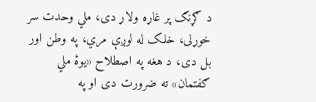د ګړنګ پر غاړه ولاړ دی، ملي وحدت سر خوړلی، خلک له لوږې مري، په وطن اور بل دی، د هغه په اصطلاح «یوهٔ ملي ګفتمان» ته ضرورت دی او په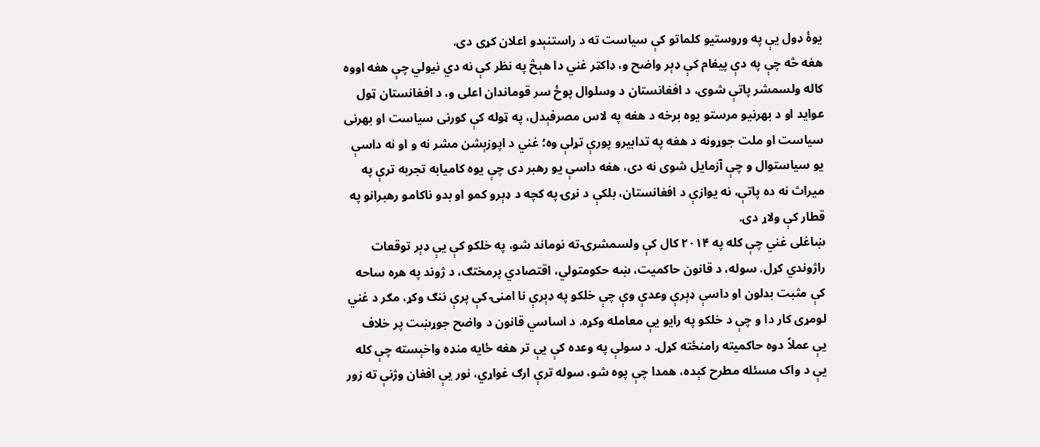یوهٔ ډول یې په وروستیو کلماتو کې سیاست ته د راستنېدو اعلان کړی دی.
هغه څه چې په دې پیغام کې ډېر واضح و، ډاکټر غني دا هېڅ په نظر کې نه دي نیولي چې هغه اووه کاله ولسمشر پاتې شوی، د افغانستان د وسلوال پوځ سر قوماندان اعلی و، د افغانستان ټول عواید او د بهرنیو مرستو یوه برخه د هغه په لاس مصرفېدل، په ټوله کې کورنی سیاست او بهرنی سیاست او ملت جوړونه د هغه په تدابیرو پورې تړلې وه؛ غني د اپوزېشن مشر نه و او نه داسې یو سیاستوال و چې آزمایل شوی نه دی، هغه داسې یو رهبر دی چې یوه کامیابه تجربه ترې په میراث نه ده پاتې، نه یوازې د افغانستان، بلکې د نړۍ په کچه د ډېرو کمو او بدو ناکامو رهبرانو په قطار کې ولاړ دی.
ښاغلی غني چې کله په ۲۰۱۴ کال کې ولسمشرۍ ته نوماند شو، په خلکو کې یې ډېر توقعات راژوندي کړل. سوله، د قانون حاکمیت، ښه حکومتولي، اقتصادي پرمختګ، د ژوند په هره ساحه کې مثبت بدلون او داسې ډېرې وعدې وې چې خلکو په ډېرې نا امنۍ کې پرې ننګ وکړ، مګر د غني لومړی کار دا و چې د خلکو په رایو یې معامله وکړه. د اساسي قانون د واضح جوړښت پر خلاف یې عملاً دوه حاکمیته رامنځته کړل. د سولې په وعده کې یې تر هغه ځایه منډه واخېسته چې کله یې د واک مسئله مطرح کېده، همدا چې پوه شو، سوله ترې ارګ غواړي، نور یې افغان وژنې ته زور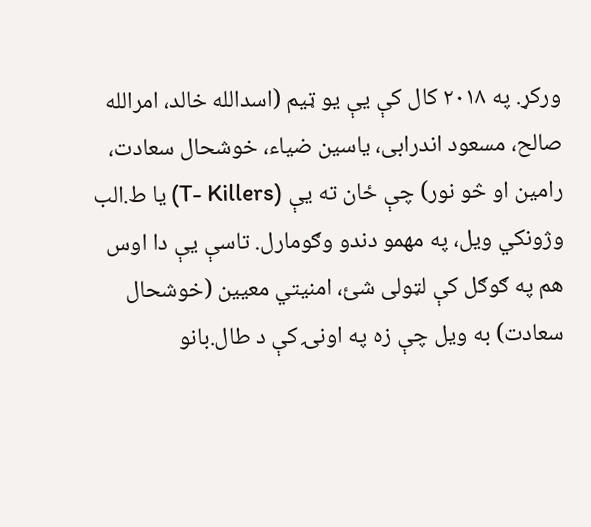ورکړ. په ۲۰۱۸ کال کې یې یو ټیم (اسدالله خالد، امرالله صالح، مسعود اندرابی، یاسین ضیاء، خوشحال سعادت، رامین او څو نور) چې ځان ته یې (T- Killers) یا ط.الب وژونکي ویل، په مهمو دندو وګومارل. تاسې یې دا اوس هم په ګوګل کې لټولی شئ، امنیتي معیین (خوشحال سعادت) به ویل چې زه په اونۍ کې د طال.بانو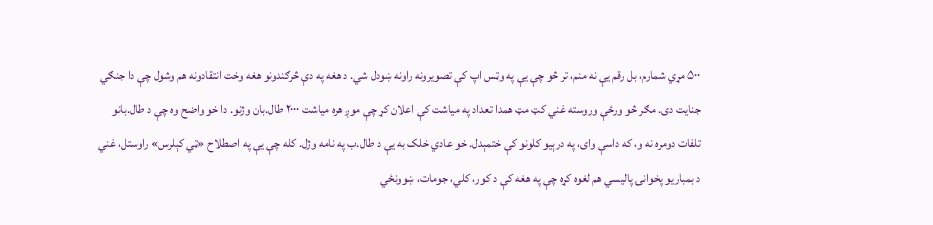۵۰۰ مړي شمارم، بل رقم یې نه منم، تر څو چې یې په وټس اپ کې تصویرونه راونه ښودل شي. د هغه په دې څرګندونو هغه وخت انتقادونه هم وشول چې دا جنګي جنایت دی. مګر څو ورځې وروسته غني کټ مټ همدا تعداد په میاشت کې اعلان کړ چې موږ هره میاشت ۲۰۰۰ طال.بان وژنو. دا خو واضح وه چې د طال.بانو تلفات دومره نه و، که داسې وای، په درېیو کلونو کې ختمېدل. خو عادي خلک به یې د طال.ب په نامه وژل. کله چې یې په اصطلاح «ټي کېلرس» راوستل، غني د بمباریو پخوانۍ پالیسي هم لغوه کړه چې په هغه کې د کور، کلي، جومات، ښوونځي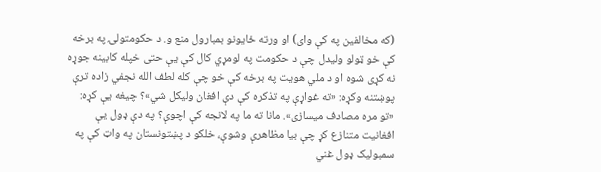(که مخالفین په کې وای) او ورته ځایونو بمبارول منع و. د حکومتولۍ په برخه کې خو ټولو ولیدل چې د حکومت په لومړي کال کې یې حتی خپله کابینه جوړه نه کړی شوه او د ملي هویت په برخه کې خو چې کله لطف الله نجفي زاده ترې پوښتنه وکړه: «ته غواړې په تذکره کې دې افغان ولیکل شي»؟ چیغه یې کړه: «تو مره مصادف میسازی». مانا ته ما په لانجه کې اچوې؟ په دې ډول یې افغانیت متنازع کړ چې بیا مظاهرې وشوې، خلکو د پښتونستان په واټ کې په سمبولیک ډول غني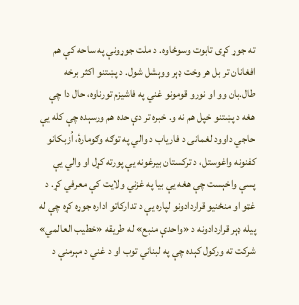ته جوړ کړی تابوت وسوځاوه. د ملت جوړونې په ساحه کې هم افغانان تر بل هر وخت ډېر ووېشل شول. د پښتنو اکثر برخه طال.بان وو او نورو قومونو غني په فاشیزم تورناوه، حال دا چې هغه د پښتنو خپل هم نه و. خبره تر دې حده هم ورسېده چې کله یې حاجي داوود لغمانی د فاریاب د والي په توګه وګومارهٔ، اُزبکانو کفنونه واغوستل، د ترکستان بیرغونه یې پورته کړل او والي یې پسې واخېست چې هغه یې بیا په غزني ولایت کې معرفي کړ. د غټو او منځنیو قراردادونو لپاره یې د تدارکاتو اداره جوړه کړه چې له پیله ډېر قراردادونه د «واحدې منبع» له طریقه «خطیب العالمي» شرکت ته ورکول کېده چې په لبناني توب او د غني د مېرمنې د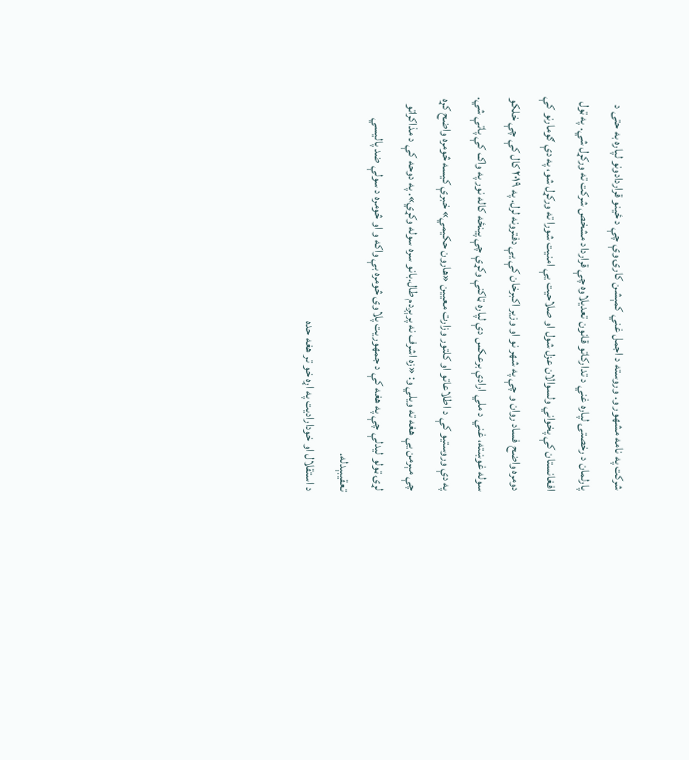شرکت په نامه مشهور و. وروسته د اجمل غني کمېشن کارۍ وې چې د ځینو قراردادونو لپاره به حتی د پارلمان د رخصتۍ لپاره غني د تدارکاتو قانون تعدیلاوه چې قرارداد مشخص شرکت ته ورکړل شي. په ټول افغانستان کې پخواني ولسوالان عزل شول او صلاحیت یې امنیت شورا ته ورکړل شو، په دې ګومارنو کې دومره واضح فساد روان و چې په شهر نو او وزیر اکبرخان کې یې دفترونه لرل. په ۲۰۱۹ کال کې چې خلکو سوله غوښته، غني د ملي ارادې برعکس دې لپاره ټاکنې وکړې چې پینځه کاله نور په واک کې پاتې شي. په دې وروستیو کې د اطلاعاتو او کلتور وزارت معیین «هارون حکیمي» خبرې کیسه څومره واضح کړه چې مېرمن یې هغه ته ویلي و: «زه اشرف نه پرېږدم طال.بانو سره سوله وکړي». په دوحه کې د مذاکراتو لړۍ ټولو لیدلې چې په هغه کې د جمهوریت پلاوی څومره بې واکه و او څومره د سولې ضد پالیسي تعقیبېدله.
د استقلال او خودارادیت په اړه خو تر هغه حده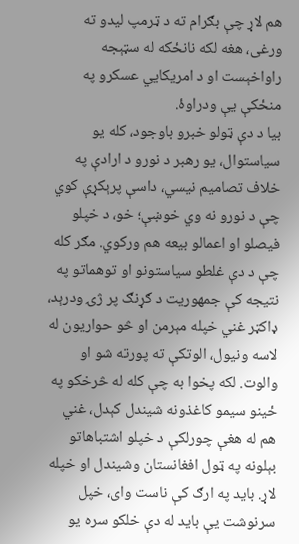هم لاړ چې بګرام ته د ټرمپ لیدو ته ورغی، هغه لکه نانځکه له سټېجه راواخېست او د امریکایي عسکرو په منځکې یې ودراوهٔ.
بیا د دې ټولو خبرو باوجود، کله یو سیاستوال، یو رهبر د نورو د ارادې په خلاف تصامیم نیسي، داسې پرېکړې کوي چې د نورو نه وي خوښې؛ خو، د خپلو فیصلو او اعمالو بیعه هم ورکوي. مګر کله چې د دې غلطو سیاستونو او توهماتو په نتیجه کې جمهوریت د ګړنګ پر ژۍ ودرېد، ډاکټر غني خپله مېرمن او څو حواریون له لاسه ونیول، الوتکې ته پورته شو او والوت. لکه پخوا به چې کله له څرخکو په ځینو سیمو کاغذونه شیندل کېدل، غني هم له هغې چورلکې د خپلو اشتباهاتو بېلونه په ټول افغانستان وشیندل او خپله لاړ. باید په ارګ کې ناست وای، خپل سرنوشت یې باید له دې خلکو سره یو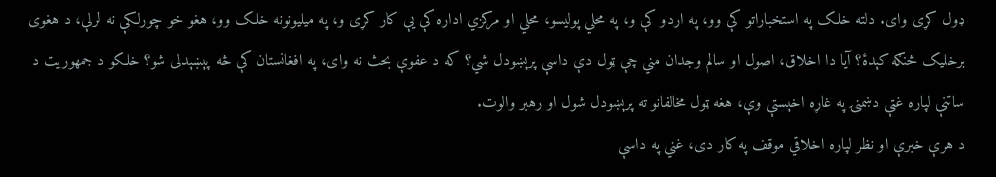ډول کړی وای. دلته خلک په استخباراتو کې وو، په اردو کې و، په محلي پولیسو، محلي او مرکزي اداره کې یې کار کړی و، په میلیونونه خلک وو، هغو خو چورلکې نه لرلې، د هغوی برخلیک څنګه کېدهٔ؟ آیا دا اخلاق، اصول او سالم وجدان مني چې ټول دې داسې پرېښودل شي؟ که د عفوې بحث نه وای، په افغانستان کې څه پېښېدلی شو؟ خلکو د جمهوریت د ساتنې لپاره غټې دښمنۍ په غاړه اخېستې وې، هغه ټول مخالفانو ته پرېښودل شول او رهبر والوت.
د هرې خبرې او نظر لپاره اخلاقي موقف په کار دی، غني په داسې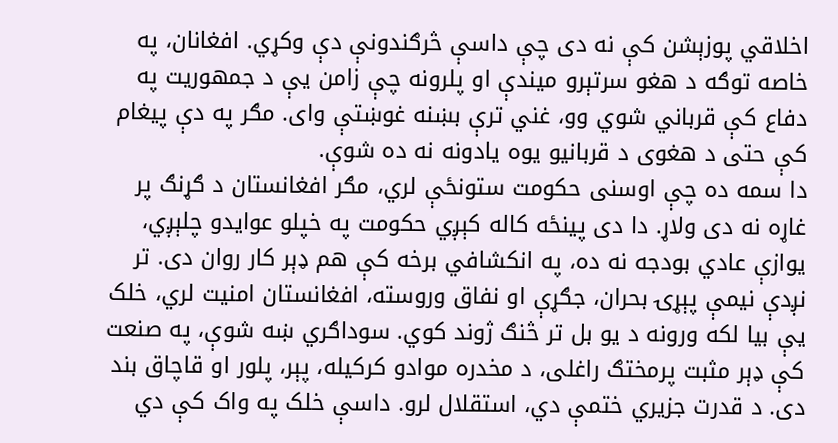اخلاقي پوزېشن کې نه دی چې داسې څرګندونې دې وکړي. افغانان، په خاصه توګه د هغو سرتېرو میندې او پلرونه چې زامن یې د جمهوریت په دفاع کې قرباني شوي وو، غني ترې بښنه غوښتې وای. مګر په دې پیغام کې حتی د هغوی د قربانیو یوه یادونه نه ده شوې.
دا سمه ده چې اوسنی حکومت ستونځې لري، مګر افغانستان د ګړنګ پر غاړه نه دی ولاړ. دا دی پینځه کاله کېږي حکومت په خپلو عوایدو چلېږي، یوازې عادي بودجه نه ده، په انکشافي برخه کې هم ډېر کار روان دی. تر نږدې نیمې پېړۍ بحران، جګړې او نفاق وروسته، افغانستان امنیت لري، خلک یې بیا لکه ورونه د یو بل تر څنګ ژوند کوي. سوداګري ښه شوې، په صنعت کې ډېر مثبت پرمختګ راغلی، د مخدره موادو کرکیله، پېر، پلور او قاچاق بند دی. د قدرت جزیري ختمې دي، استقلال لرو. داسې خلک په واک کې دي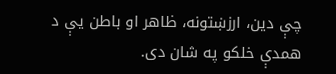چې دین، ارزښتونه، ظاهر او باطن یې د همدې خلکو په شان دی.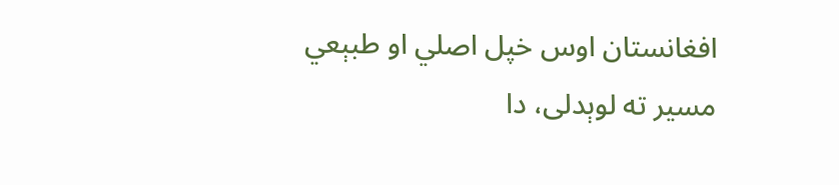افغانستان اوس خپل اصلي او طبېعي مسیر ته لوېدلی، دا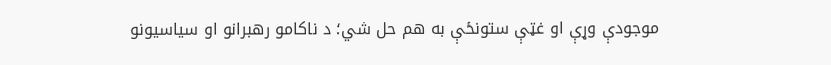موجودې وړې او غټې ستونځې به هم حل شي؛ د ناکامو رهبرانو او سیاسیونو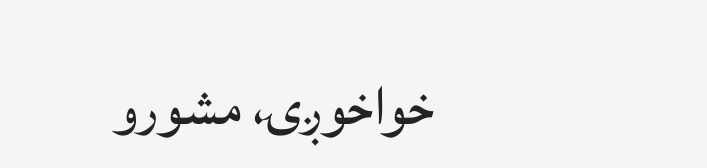خواخوږۍ، مشورو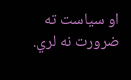او سیاست ته ضرورت نه لري.